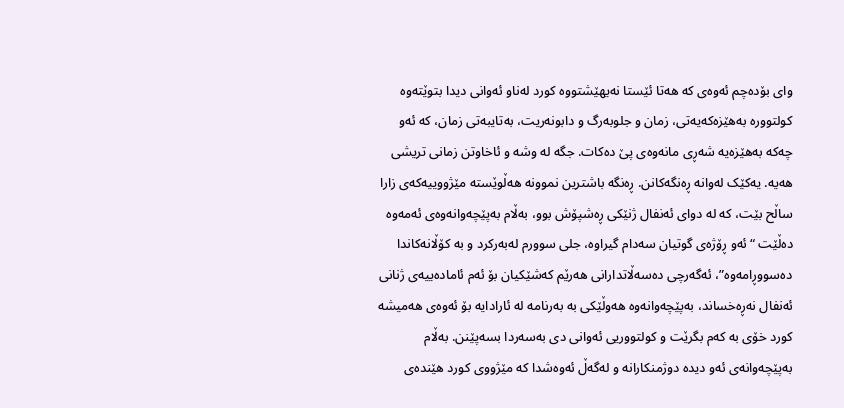وای بۆدەچم ئەوەی کە هەتا ئێستا نەیهێشتووە کورد لەناو ئەوانی دیدا بتوێتەوە کولتوورە بەهێزەکەیەتی، زمان و جلوبەرگ و دابونەریت، بەتایبەتی زمان، کە ئەو چەکە بەهێزەیە شەڕی مانەوەی پێ دەکات. جگە لە وشە و ئاخاوتن زمانی تریشی هەیە. یەکێک لەوانە ڕەنگەکانن. ڕەنگە باشترین نموونە هەڵوێستە مێژووییەکەی زارا ساڵح بێت، کە لە دوای ئەنفال ژنێکی ڕەشپۆش بوو، بەڵام بەپێچەوانەوەی ئەمەوە دەڵێت “ئەو ڕۆژەی گوتیان سەدام گیراوە، جلی سوورم لەبەرکرد و بە کۆڵانەکاندا دەسووڕامەوە”، ئەگەرچی دەسەڵاتدارانی هەرێم کەشێکیان بۆ ئەم ئامادەییەی ژنانی ئەنفال نەڕەخساند، بەپێچەوانەوە هەوڵێکی بە بەرنامە لە ئارادایە بۆ ئەوەی هەمیشە کورد خۆی بە کەم بگرێت و کولتووریی ئەوانی دی بەسەردا بسەپێنن. بەڵام بەپێچەوانەی ئەو دیدە دوژمنکارانە و لەگەڵ ئەوەشدا کە مێژووی کورد هێندەی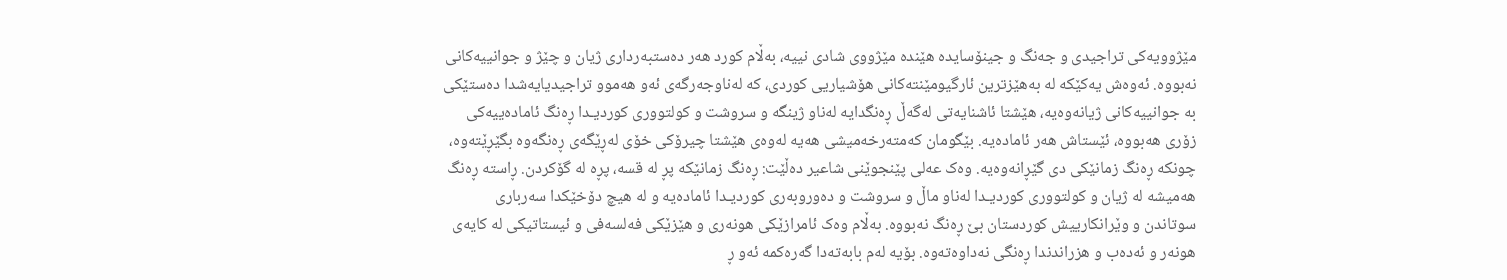مێژوویەکی تراجیدی و جەنگ و جینۆسایدە هێندە مێژووی شادی نییە، بەڵام کورد هەر دەستبەرداری ژیان و چێژ و جوانییەکانی نەبووە. ئەوەش یەکێکە لە بەهێزترین ئارگیومێنتەکانی هۆشیاریی کوردی، کە لەناوجەرگەی ئەو هەموو تراجیدیایەشدا دەستێکی بە جوانییەکانی ژیانەوەیە، هێشتا ئاشنایەتی لەگەڵ ڕەنگدایە لەناو ژینگە و سروشت و کولتووری کوردیـدا ڕەنگ ئامادەییەکی زۆری هەبووە، ئێستاش هەر ئامادەیە. بێگومان کەمتەرخەمیشی هەیە لەوەی هێشتا چیرۆکی خۆی لەڕێگەی ڕەنگەوە بگێڕێتەوە، چونکە ڕەنگ زمانێکی دی گێڕانەوەیە. وەک عەلی پێنجوێنی شاعیر دەڵێت: ڕەنگ زمانێکە پڕ لە قسە، پڕە لە گۆکردن. ڕاستە ڕەنگ هەمیشە لە ژیان و کولتووری کوردیـدا لەناو ماڵ و سروشت و دەوروبەری کوردیـدا ئامادەیە و لە هیچ دۆخێکدا سەرباری سوتاندن و وێرانکارییش کوردستان بێ ڕەنگ نەبووە. بەڵام وەک ئامرازێکی هونەری و هێزێکی فەلسەفی و ئیستاتیکی لە کایەی هونەر و ئەدەب و هزراندندا ڕەنگی نەداوەتەوە. بۆیە لەم بابەتەدا گەرەکمە ئەو ڕ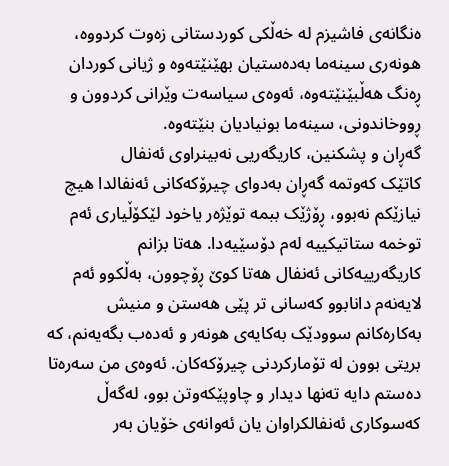ەنگانەی فاشیزم لە خەڵکی کوردستانی زەوت کردووە، هونەری سینەما بەدەستیان بهێنێتەوە و ژیانی کوردان ڕەنگ هەڵبێنێتەوە، ئەوەی سیاسەت وێرانی کردوون و ڕووخاندونی، سینەما بونیادیان بنێتەوە.
گەڕان و پشکنین، کاریگەریی نەبینراوی ئەنفال
کاتێک کەوتمە گەڕان بەدوای چیرۆکەکانی ئەنفالدا هیچ نیازێکم نەبوو، ڕۆژێک ببمە توێژەر یاخود لێکۆڵیاری ئەم توخمە ستاتیکییە لەم دۆسێیەدا. هەتا بزانم کاریگەرییەکانی ئەنفال هەتا کوێ ڕۆچوون، بەڵکوو ئەم لایەنەم دانابوو کەسانی تر پێی هەستن و منیش بەکارەکانم سوودێک بەکایەی هونەر و ئەدەب بگەیەنم، کە بریتی بوون لە تۆمارکردنی چیرۆکەکان. ئەوەی من سەرەتا دەستم دایە تەنها دیدار و چاوپێکەوتن بوو، لەگەڵ کەسوکاری ئەنفالکراوان یان ئەوانەی خۆیان بەر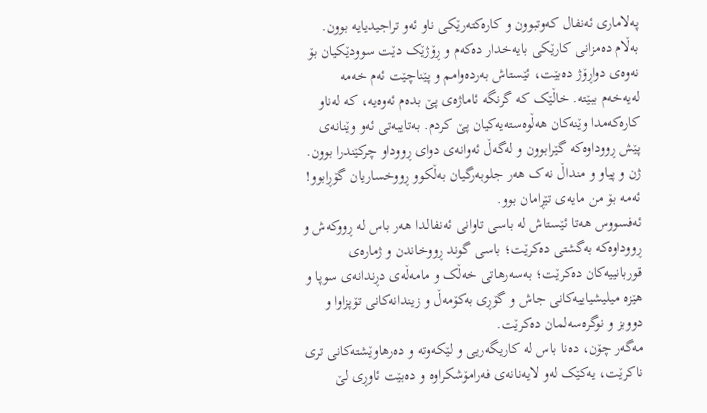پەلاماری ئەنفال کەوتبوون و کارەکتەرێکی ناو ئەو تراجیدیایە بوون. بەڵام دەمزانی کارێکی بایەخدار دەکەم و ڕۆژێک دێت سوودێکیان بۆ نەوەی دواڕۆژ دەبێت، ئێستاش بەردەوامم و پێناچێت ئەم خەمە لەیەخەم ببێتە. خاڵێک کە گرنگە ئاماژەی پێ بدەم ئەوەیە، کە لەناو کارەکەمدا وێنەکان هەڵوەستەیەکیان پێ کردم. بەتایبەتی ئەو وێنانەی پێش ڕووداوەکە گێرابوون و لەگەڵ ئەوانەی دوای ڕووداو چرکێندرا بوون. ژن و پیاو و منداڵ نەک هەر جلوبەرگیان بەڵکوو ڕووخساریان گۆڕابوو! ئەمە بۆ من مایەی تێڕامان بوو.
ئەفسووس هەتا ئێستاش لە باسی تاوانی ئەنفالـدا هەر باس لە ڕووکەش و ڕووداوەکە بەگشتی دەکرێت؛ باسی گوند ڕووخاندن و ژمارەی قوربانییەکان دەکرێت؛ بەسەرهاتی خەڵک و مامەڵەی دڕندانەی سوپا و هێزە میلیشیاییەکانی جاش و گۆڕی بەکۆمەڵ و زیندانەکانی تۆپزاوا و دووبز و نوگرەسەلمان دەکرێت.
مەگەر چۆن، دەنا باس لە کاریگەریی و لێکەوتە و دەرهاوێشتەکانی تری ناکرێت، یەکێک لەو لایەنانەی فەرامۆشکراوە و دەبێت ئاوڕی لێ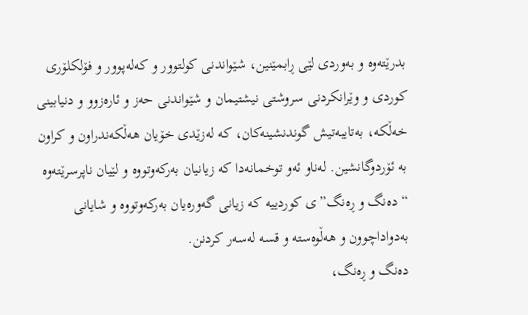بدرێتەوە و بەوردی لێی ڕابمێنین، شێواندنی کولتوور و کەلەپوور و فۆلکلۆری کوردی و وێرانکردنی سروشتی نیشتیمان و شێواندنی حەز و ئارەزوو و دنیابینی خەڵکە، بەتایبەتیش گوندنشینەکان، کە لەزێدی خۆیان هەڵکەندراون و کراون بە ئۆردوگانشین. لەناو ئەو توخمانەدا کە زیانیان بەرکەوتووە و لێیان ناپرسرێتەوە “دەنگ و ڕەنگ”ی کوردییە کە زیانی گەورەیان بەرکەوتووە و شایانی بەدواداچوون و هەڵوەستە و قسە لەسەر کردنن.
دەنگ و ڕەنگ،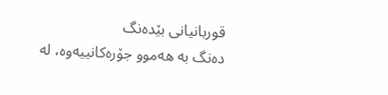قوربانیانی بێدەنگ
دەنگ بە هەموو جۆرەکانییەوە، لە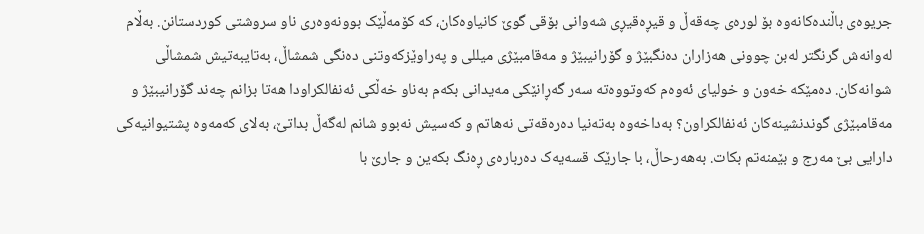جریوەی باڵندەکانەوە بۆ لورەی چەقەڵ و قیڕەقیڕی شەوانی بۆقی گوێ کانیاوەکان، کە کۆمەڵێک بوونەوەری ناو سروشتی کوردستانن. بەڵام لەوانەش گرنگتر لەبن چوونی هەزاران دەنگبێژ و گۆرانیبێژ و مەقامبێژی میللی و پەراوێزکەوتنی دەنگی شمشاڵ، بەتایبەتیش شمشاڵی شوانەکان. دەمێکە خەون و خولیای ئەوەم کەوتووەتە سەر گەڕانێکی مەیدانی بکەم بەناو خەڵکی ئەنفالکراودا هەتا بزانم چەند گۆرانیبێژ و مەقامبێژی گوندنشینەکان ئەنفالکراون؟ بەداخەوە بەتەنیا دەرەقەتی نەهاتم و کەسیش نەبوو شانم لەگەڵ بداتێ، بەلای کەمەوە پشتیوانیەکی دارایی بێ مەرج و بێمنەتم بکات. بەهەرحاڵ، با جارێک قسەیەک دەربارەی ڕەنگ بکەین و جارێ با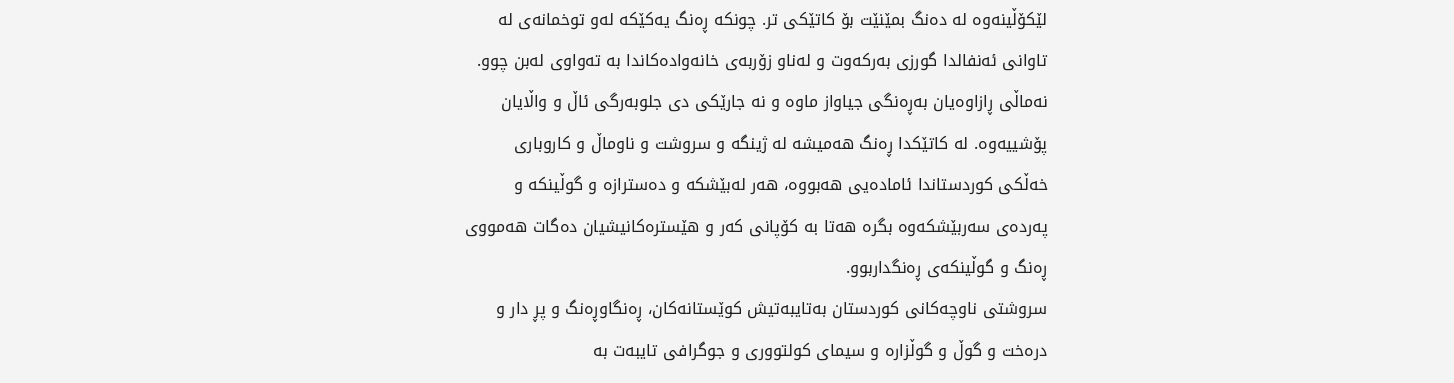لێکۆڵینەوە لە دەنگ بمێنێت بۆ کاتێکی تر. چونکە ڕەنگ یەکێکە لەو توخمانەی لە تاوانی ئەنفالدا گورزی بەرکەوت و لەناو زۆربەی خانەوادەکاندا بە تەواوی لەبن چوو. نەماڵی ڕازاوەیان بەڕەنگی جیاواز ماوە و نە جارێکی دی جلوبەرگی ئاڵ و واڵایان پۆشییەوە. لە کاتێکدا ڕەنگ هەمیشە لە ژینگە و سروشت و ناوماڵ و کاروباری خەڵکی کوردستاندا ئامادەیی هەبووە، هەر لەبێشکە و دەسترازە و گوڵینکە و پەردەی سەربێشکەوە بگرە هەتا بە کۆپانی کەر و هێسترەکانیشیان دەگات هەمووی ڕەنگ و گوڵینکەی ڕەنگداربوو.
سروشتی ناوچەکانی کوردستان بەتایبەتیش کوێستانەکان، ڕەنگاوڕەنگ و پڕ دار و درەخت و گوڵ و گوڵزارە و سیمای کولتووری و جوگرافی تایبەت بە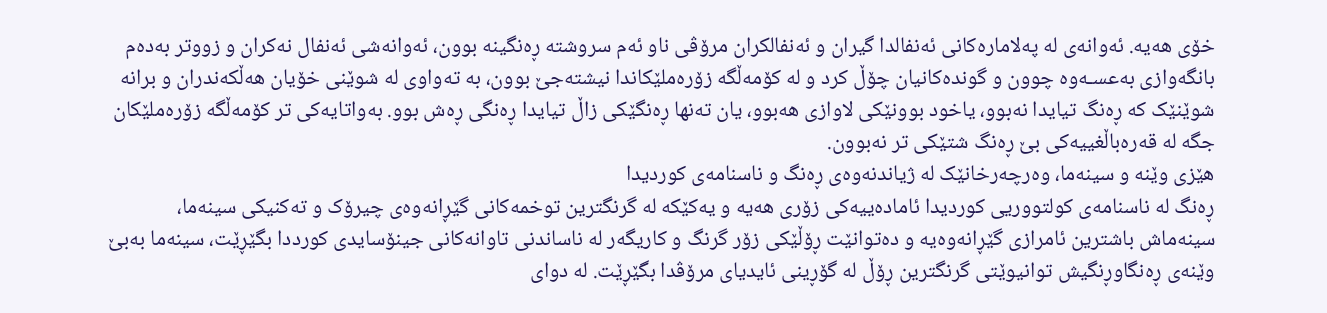خۆی هەیە. ئەوانەی لە پەلامارەکانی ئەنفالدا گیران و ئەنفالکران مرۆڤی ناو ئەم سروشتە ڕەنگینە بوون، ئەوانەشی ئەنفال نەکران و زووتر بەدەم بانگەوازی بەعسـەوە چوون و گوندەکانیان چۆڵ کرد و لە کۆمەڵگە زۆرەملێکاندا نیشتەجێ بوون، بە تەواوی لە شوێنی خۆیان هەڵکەندران و برانە شوێنێک کە ڕەنگ تیایدا نەبوو، یاخود بوونێکی لاوازی هەبوو، یان تەنها ڕەنگێکی زاڵ تیایدا ڕەنگی ڕەش بوو. بەواتایەکی تر کۆمەڵگە زۆرەملێکان جگە لە قەرەباڵغییەکی بێ ڕەنگ شتێکی تر نەبوون.
هێزی وێنە و سینەما، وەرچەرخانێک لە ژیاندنەوەی ڕەنگ و ناسنامەی کوردیدا
ڕەنگ لە ناسنامەی کولتووریی کوردیدا ئامادەییەکی زۆری هەیە و یەکێکە لە گرنگترین توخمەکانی گێڕانەوەی چیرۆک و تەکنیکی سینەما، سینەماش باشترین ئامرازی گێڕانەوەیە و دەتوانێت ڕۆڵێکی زۆر گرنگ و کاریگەر لە ناساندنی تاوانەکانی جینۆسایدی کورددا بگێڕێت، سینەما بەبێ وێنەی ڕەنگاوڕنگیش توانیوێتی گرنگترین ڕۆڵ لە گۆڕینی ئایدیای مرۆڤدا بگێڕێت. لە دوای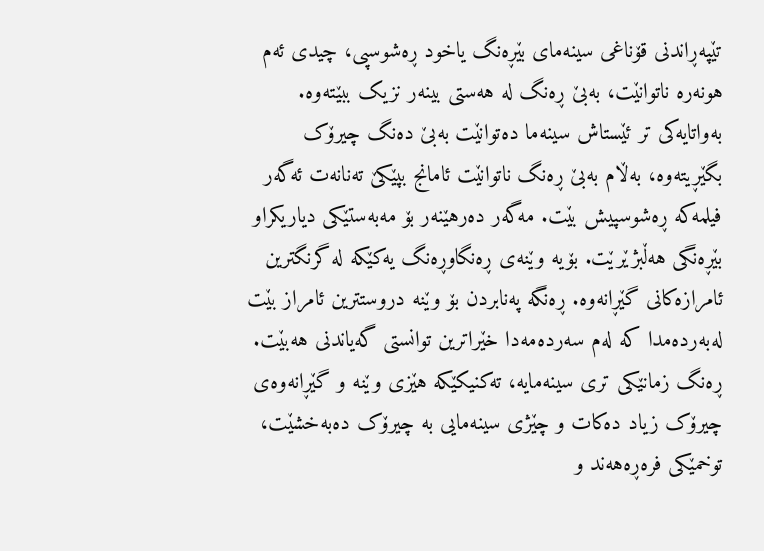تێپەڕاندنی قۆناغی سینەمای بێڕەنگ یاخود ڕەشوسپی، چیدی ئەم هونەرە ناتوانێت، بەبێ ڕەنگ لە هەستی بینەر نزیک ببێتەوە. بەواتایەکی تر ئێستاش سینەما دەتوانێت بەبێ دەنگ چیرۆک بگێڕیتەوە، بەڵام بەبێ ڕەنگ ناتوانێت ئامانج بپێکێ تەنانەت ئەگەر فیلمەکە ڕەشوسپیش بێت. مەگەر دەرهێنەر بۆ مەبەستێکی دیاریکراو بێڕەنگی هەڵبژێرێت. بۆیە وێنەی ڕەنگاوڕەنگ یەکێکە لە گرنگترین ئامرازەکانی گێڕانەوە. ڕەنگە پەنابردن بۆ وێنە دروستترین ئامراز بێت لەبەردەمدا كە لەم سەردەمەدا خێراترین توانستی گەیاندنی هەبێت. ڕەنگ زمانێکی تری سینەمایە، تەکنیکێکە هێزی وێنە و گێڕانەوەی چیرۆک زیاد دەکات و چێژی سینەمایی بە چیرۆک دەبەخشێت، توخمێکی فرەڕەهەند و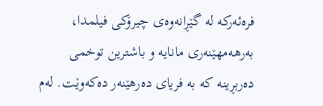فرەئەرکە لە گێڕانەوەی چیرۆکی فیلمدا، بەرهەمهێنەری مانایە و باشترین توخمی دەربڕینە کە بە فریای دەرهێنەر دەکەوێت. لەم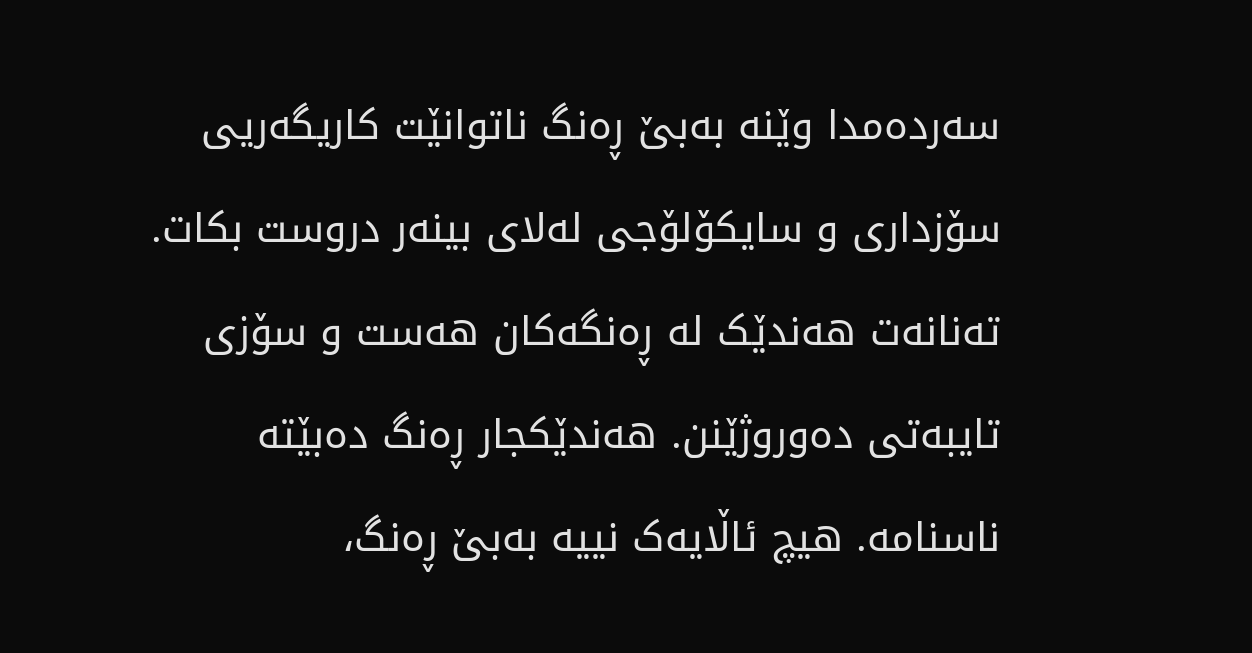سەردەمدا وێنە بەبێ ڕەنگ ناتوانێت کاریگەریی سۆزداری و سایکۆلۆجی لەلای بینەر دروست بکات. تەنانەت هەندێک لە ڕەنگەکان هەست و سۆزی تایبەتی دەوروژێنن. هەندێکجار ڕەنگ دەبێتە ناسنامە. هیچ ئاڵایەک نییە بەبێ ڕەنگ،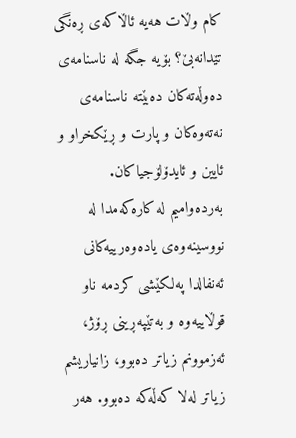کام وڵات هەیە ئاڵاکەی ڕەنگی تێدانەبێ؟ بۆیە جگە لە ناسنامەی دەوڵەتەکان دەبێتە ناسنامەی نەتەوەکان و پارت و ڕێکخراو و ئایین و ئایدۆلۆجیاکان.
بەردەوامیم لە کارەکەمدا لە نووسینەوەی یادەوەرییەکانی ئەنفالدا پەلکێشی کردمە ناو قوڵاییەوە و بەتێپەڕینی ڕۆژ، ئەزموونم زیاتر دەبوو، زانیاریشم زیاتر لەلا کەڵەکە دەبوو. هەر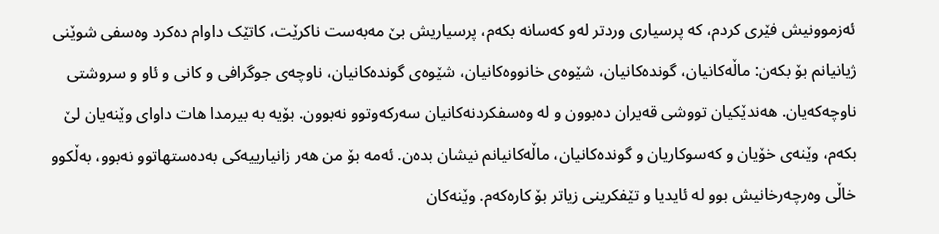ئەزموونیش فێری کردم، کە پرسیاری وردتر لەو کەسانە بکەم، پرسیاریش بێ مەبەست ناکرێت، کاتێک داوام دەکرد وەسفی شوێنی ژیانیانم بۆ بکەن: ماڵەکانیان، گوندەکانیان، شێوەی خانووەکانیان، شێوەی گوندەکانیان، ناوچەی جوگرافی و کانی و ئاو و سروشتی ناوچەکەیان. هەندێکیان تووشی قەیران دەبوون و لە وەسفکردنەکانیان سەرکەوتوو نەبوون. بۆیە بە بیرمدا هات داوای وێنەیان لێ بکەم، وێنەی خۆیان و کەسوکاریان و گوندەکانیان، ماڵەکانیانم نیشان بدەن. ئەمە بۆ من هەر زانیارییەکی بەدەستهاتوو نەبوو، بەڵکوو خاڵی وەرچەرخانیش بوو لە ئایدیا و تێفکرینی زیاتر بۆ کارەکەم. وێنەکان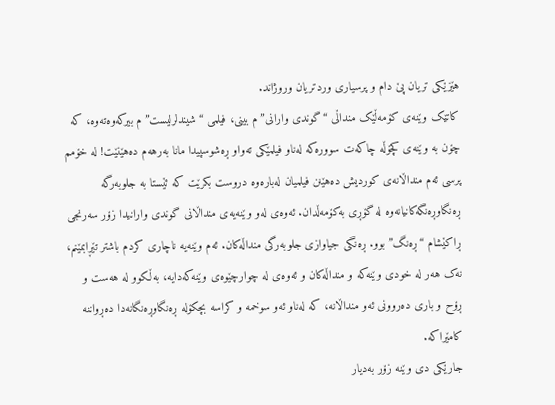هێزێکی تریان پێ دام و پرسیاری وردتریان وروژاند.
کاتێک وێنەی کۆمەڵێک منداڵی “گوندی وارانی”م بینی، فیلمی “شیندلرلیست”م بیرکەوەتەوە، کە چۆن بە وێنەی کچۆڵە چاکەت سوورەکە لەناو فیلمێکی تەواو ڕەشوسپیدا مانا بەرهەم دەهێنێت! لە خۆمم پرسی ئەم منداڵانەی کوردیش دەهێنن فیلمیان لەبارەوە دروست بکرێت کە ئێستا بە جلوبەرگە ڕەنگاوڕەنگەکانیانەوە لە گۆڕی بەکۆمەڵدان. ئەوەی لەو وێنەیەی منداڵانی گوندی وارانیدا زۆر سەرنجی ڕاکێشام “ڕەنگ” بوو. ڕەنگی جیاوازی جلوبەرگی منداڵەکان. ئەم وێنەیە ناچاری کردم باشتر تێڕابمێنم، نەک هەر لە خودی وێنەکە و منداڵەکان و ئەوەی لە چوارچێوەی وێنەکەدایە، بەڵکوو لە هەست و ڕۆح و باری دەروونی ئەو منداڵانە، کە لەناو ئەو سوخمە و کراسە بچکۆلە ڕەنگاوڕەنگانەدا دەڕواننە کامێراکە.
جارێکی دی وێنە زۆر بەدیار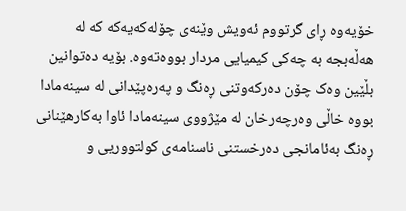خۆیەوە ڕای گرتووم ئەویش وێنەی چۆلەکەیەکە کە لە هەڵەبجە بە چەکی کیمیایی مردار بووەتەوە. بۆیە دەتوانین بڵێین وەک چۆن دەرکەوتنی ڕەنگ و پەرەپێدانی لە سینەمادا بووە خاڵی وەرچەرخان لە مێژووی سینەمادا ئاوا بەکارهێنانی ڕەنگ بەئامانجی دەرخستنی ناسنامەی کولتووریی و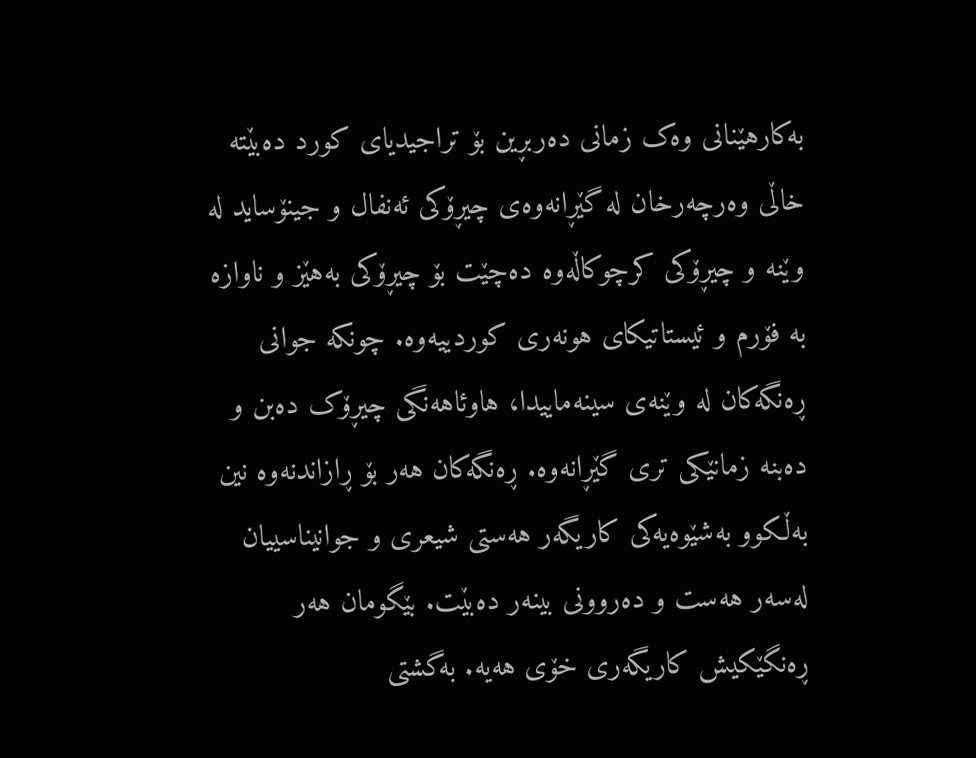بەکارهێنانی وەک زمانی دەربڕین بۆ تراجیدیای کورد دەبێتە خاڵی وەرچەرخان لە گێڕانەوەی چیڕۆکی ئەنفال و جینۆساید لە وێنە و چیڕۆکی کرچوکاڵەوە دەچێت بۆ چیڕۆکی بەهێز و ناوازە بە فۆرم و ئیستاتیکای هونەری کوردییەوە. چونکە جوانی ڕەنگەکان لە وێنەی سینەماییدا، هاوئاهەنگی چیڕۆک دەبن و دەبنە زمانێکی تری گێڕانەوە. ڕەنگەکان هەر بۆ ڕازاندنەوە نین بەڵکوو بەشێوەیەکی کاریگەر هەستی شیعری و جوانیناسییان لەسەر هەست و دەروونی بینەر دەبێت. بێگومان هەر ڕەنگێکیش کاریگەری خۆی هەیە. بەگشتی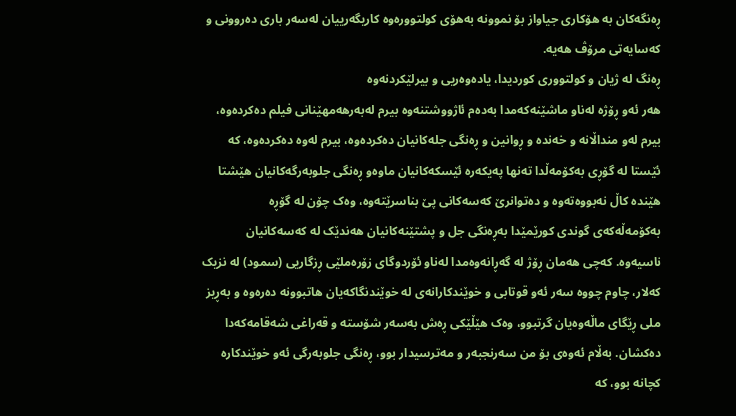ڕەنگەکان بە هۆکاری جیاواز بۆ نموونە بەهۆی کولتوورەوە کاریگەرییان لەسەر باری دەروونی و کەسایەتی مرۆڤ هەیە.
ڕەنگ لە ژیان و کولتووری کوردیدا، یادەوەریی و بیرلێکردنەوە
هەر ئەو ڕۆژە لەناو ماشێنەکەمدا بەدەم ئاژووشتنەوە بیرم لەبەرهەمهێنانی فیلم دەکردەوە، بیرم لەو منداڵانە و خەندە و ڕوانین و ڕەنگی جلەکانیان دەکردەوە، بیرم لەوە دەکردەوە، کە ئێستا لە گۆڕی بەکۆمەڵدا تەنها پەیکەرە ئێسکەکانیان ماوەو ڕەنگی جلوبەرگەکانیان هێشتا هێندە کاڵ نەبووەتەوە و دەتوانرێ کەسەکانی پێ بناسرێتەوە، وەک چۆن لە گۆڕە بەکۆمەڵەکەی گوندی کورێمێدا بەڕەنگی جل و پشتێنەکانیان هەندێک لە کەسەکانیان ناسیەوە. کەچی هەمان ڕۆژ لە گەڕانەوەمدا لەناو ئۆردوگای زۆرەملێی ڕزگاریی (سمود) لە نزیک کەلار، چاوم چووە سەر ئەو قوتابی و خوێندکارانەی لە خوێندنگاکەیان هاتبوونە دەرەوە و بەڕیز ملی ڕێگای ماڵەوەیان گرتبوو، وەک هێڵێکی ڕەش بەسەر شۆستە و قەراغی شەقامەکەدا دەکشان. بەڵام ئەوەی بۆ من سەرنجبەر و مەترسیدار بوو، ڕەنگی جلوبەرگی ئەو خوێندکارە کچانە بوو، کە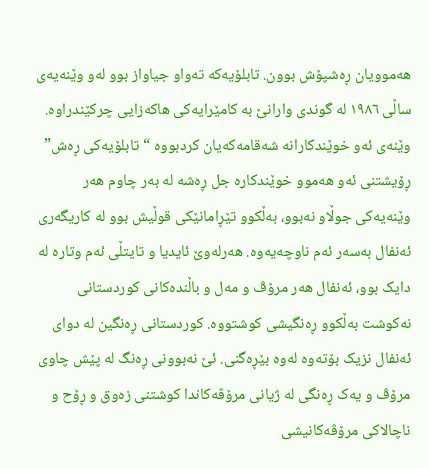هەموویان ڕەشپۆش بوون. تابلۆیەکە تەواو جیاواز بوو لەو وێنەیەی ساڵی ١٩٨٦ لە گوندی وارانێ بە کامێرایەکی هاکەزایی چرکێندراوە. وێنەی ئەو خوێندکارانە شەقامەکەیان کردبووە “تابلۆیەکی ڕەش” ڕۆیشتنی ئەو هەموو خوێندکارە جل ڕەشە لە بەر چاوم هەر وێنەیەکی جوڵاو نەبوو، بەڵکوو تێڕامانێکی قوڵیش بوو لە کاریگەری ئەنفال بەسەر ئەم ناوچەیەوە. هەرلەوێ ئایدیا و تایتڵی ئەم وتارە لە دایک بوو، ئەنفال هەر مرۆڤ و مەل و باڵندەکانی کوردستانی نەکوشت بەڵکوو ڕەنگیشی کوشتووە. کوردستانی ڕەنگین لە دوای ئەنفال نزیک بۆتەوە لەوە بێڕەگنی. ئێ نەبوونی ڕەنگ لە پێش چاوی مرۆڤ و یەک ڕەنگی لە ژیانی مرۆڤەکاندا کوشتنی زەوق و ڕۆح و ناچالاکی مرۆڤەکانیشی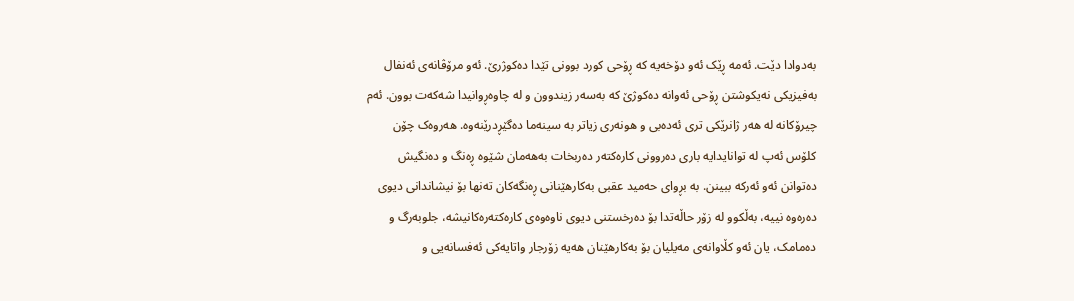بەدوادا دێت. ئەمە ڕێک ئەو دۆخەیە کە ڕۆحی کورد بوونی تێدا دەکوژرێ. ئەو مرۆڤانەی ئەنفال بەفیزیکی نەیکوشتن ڕۆحی ئەوانە دەکوژێ کە بەسەر زیندوون و لە چاوەڕوانیدا شەکەت بوون. ئەم چیرۆکانە لە هەر ژانرێکی تری ئەدەبی و هونەری زیاتر بە سینەما دەگێڕدرێنەوە. هەروەک چۆن کلۆس ئەپ لە توانایدایە باری دەروونی کارەکتەر دەربخات بەهەمان شێوە ڕەنگ و دەنگیش دەتوانن ئەو ئەرکە ببینن. بە بڕوای حەمید عقبی بەکارهێنانی ڕەنگەکان تەنها بۆ نیشاندانی دیوی دەرەوە نییە، بەڵکوو لە زۆر حاڵەتدا بۆ دەرخستنی دیوی ناوەوەی کارەکتەرەکانیشە، جلوبەرگ و دەمامک، یان ئەو کڵاوانەی مەیلیان بۆ بەکارهێنان هەیە زۆرجار واتایەکی ئەفسانەیی و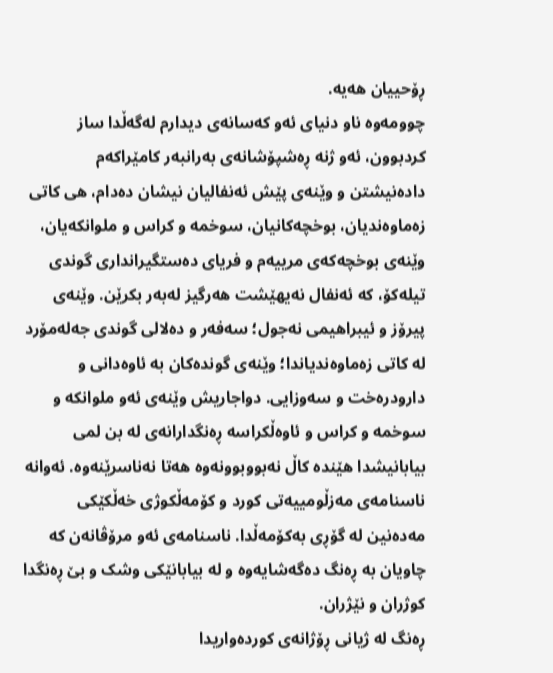ڕۆحییان هەیە.
چوومەوە ناو دنیای ئەو کەسانەی دیدارم لەگەڵدا ساز کردبوون، ئەو ژنە ڕەشپۆشانەی بەرانبەر کامێراکەم دادەنیشتن و وێنەی پێش ئەنفالیان نیشان دەدام، هی کاتی زەماوەندیان، بوخچەکانیان، سوخمە و کراس و ملوانکەیان، وێنەی بوخچەکەی مرییەم و فریای دەستگیرانداری گوندی تیلەکۆ، کە ئەنفال نەیهێشت هەرگیز لەبەر بکرێن. وێنەی پیرۆز و ئیبراهیمی نەجول؛ سەفەر و دەلالی گوندی جەلەمۆرد لە کاتی زەماوەندیاندا؛ وێنەی گوندەکان بە ئاوەدانی و دارودرەخت و سەوزایی. دواجاریش وێنەی ئەو ملوانکە و سوخمە و کراس و ئاوەڵکراسە ڕەنگدارانەی لە بن لمی بیابانیشدا هێندە کاڵ نەبووبوونەوە هەتا نەناسرێنەوە. ئەوانە ناسنامەی مەزڵومییەتی کورد و کۆمەڵکوژی خەڵکێکی مەدەنین لە گۆڕی بەکۆمەڵدا. ناسنامەی ئەو مرۆڤانەن کە چاویان بە ڕەنگ دەگەشایەوە و لە بیابانێکی وشک و بێ ڕەنگدا کوژران و نێژران.
ڕەنگ لە ژیانی ڕۆژانەی کوردەواریدا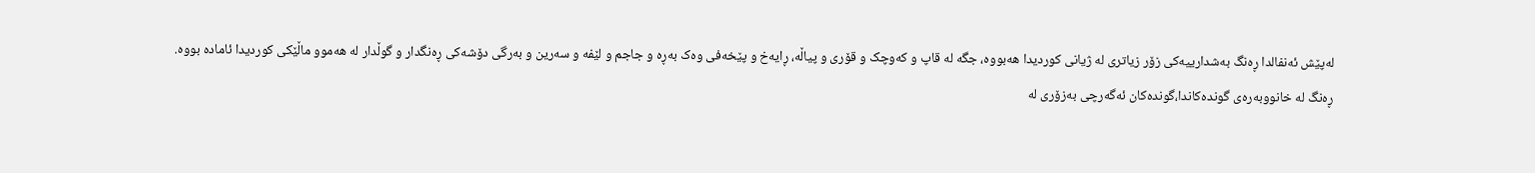لەپێش ئەنفالدا ڕەنگ بەشدارییەکی زۆر زیاتری لە ژیانی کوردیدا هەبووە، جگە لە قاپ و کەوچک و قۆری و پیاڵە، ڕایەخ و پێخەفی وەک بەڕە و جاجم و لێفە و سەرین و بەرگی دۆشەکی ڕەنگدار و گوڵدار لە هەموو ماڵێکی کوردیدا ئامادە بووە.
ڕەنگ لە خانووبەرەی گوندەکاندا،گوندەکان ئەگەرچی بەزۆری لە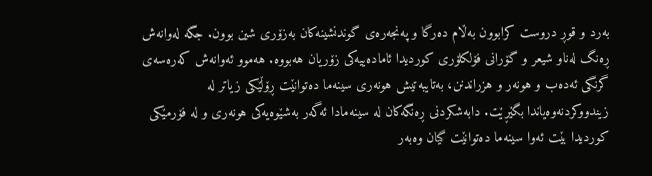بەرد و قوڕ دروست کرابوون بەڵام دەرگا و پەنجەرەی گوندنشینەکان بەزۆری شین بوون. جگە لەوانەش ڕەنگ لەناو شیعر و گۆرانی فۆلکلۆری کوردیدا ئامادەییەکی زۆریان هەبووە. هەموو ئەوانەش کەرەسەی گرنگی ئەدەب و هونەر و هزراندنن، بەتایبەتیش هونەری سینەما دەتوانێت ڕۆڵێکی زیاتر لە زیندووکردنەوەیاندا بگێڕێت. دابەشکردنی ڕەنگەکان لە سینەمادا ئەگەر بەشێوەیەکی هونەری و لە فۆرمێکی کوردیدا بێت ئەوا سینەما دەتوانێت گیان وەبەر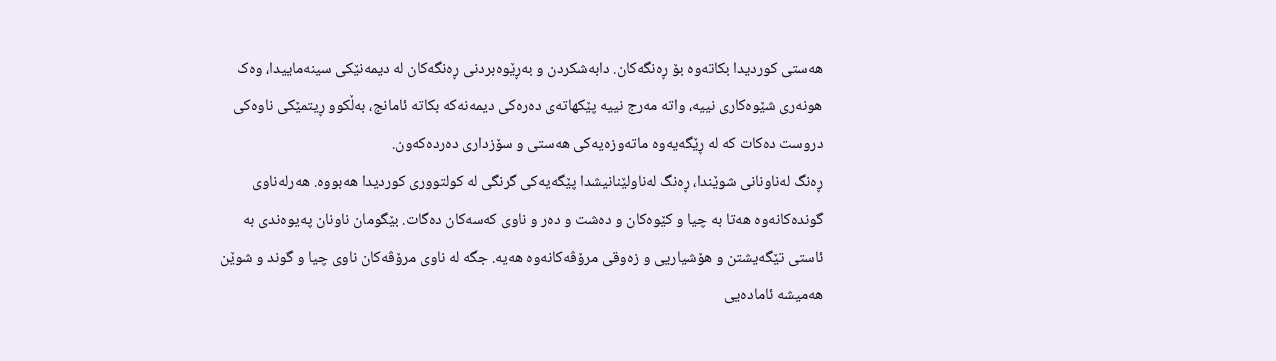هەستی کوردیدا بکاتەوە بۆ ڕەنگەکان. دابەشکردن و بەڕێوەبردنی ڕەنگەکان لە دیمەنێکی سینەماییدا، وەک هونەری شێوەکاری نییە، واتە مەرج نییە پێکهاتەی دەرەکی دیمەنەکە بکاتە ئامانج، بەڵکوو ڕیتمێکی ناوەکی دروست دەکات کە لە ڕێگەیەوە ماتەوزەیەکی هەستی و سۆزداری دەردەکەون.
ڕەنگ لەناونانی شوێندا، ڕەنگ لەناولێنانیشدا پێگەیەکی گرنگی لە کولتووری کوردیدا هەبووە. هەرلەناوی گوندەکانەوە هەتا بە چیا و کێوەکان و دەشت و دەر و ناوی کەسەکان دەگات. بێگومان ناونان پەیوەندی بە ئاستی تێگەیشتن و هۆشیاریی و زەوقی مرۆڤەکانەوە هەیە. جگە لە ناوی مرۆڤەکان ناوی چیا و گوند و شوێن هەمیشە ئامادەیی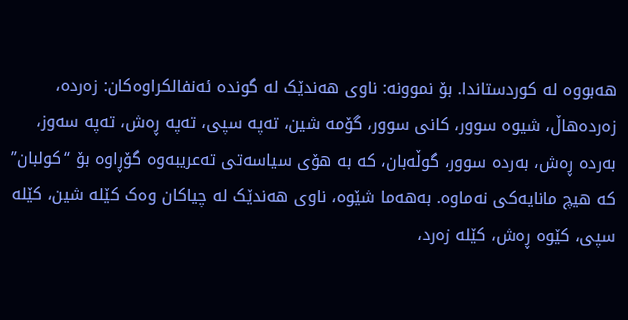هەبووە لە کوردستاندا. بۆ نموونە: ناوی هەندێک لە گوندە ئەنفالکراوەکان: زەردە، زەردەهاڵ، شیوە سوور، کانی سوور، گۆمە شین، تەپە سپی، تەپە ڕەش، تەپە سەوز، بەردە ڕەش، بەردە سوور، گوڵەبان، کە بە هۆی سیاسەتی تەعریبەوە گۆڕاوە بۆ “کولبان” کە هیچ مانایەکی نەماوە. بەهەما شێوە، ناوی هەندێک لە چیاکان وەک کێلە شین، کێلە سپی، کێوە ڕەش، کێلە زەرد،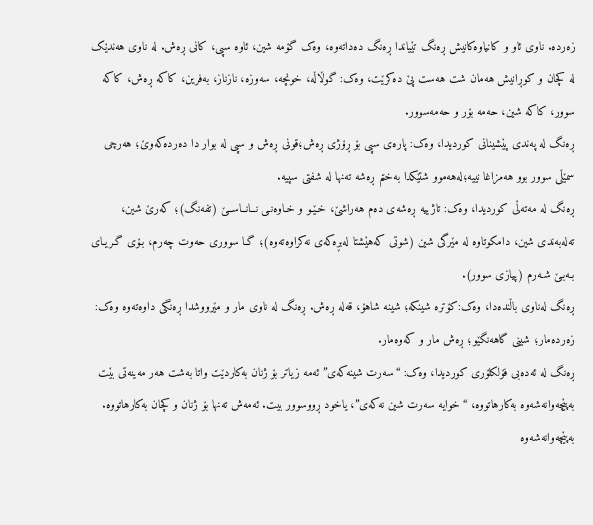زەردە. ناوی ئاو و کانیاوەکانیش ڕەنگ تێیاندا ڕەنگ دەداتەوە، وەک گۆمە شین، ئاوە سپی، کانی ڕەش. لە ناوی هەندێک لە کچان و کوڕانیش هەمان شت هەست پێ دەکرێت، وەک: گوڵاڵە، خونچە، سەوزە، نازناز، بەفرین، کاکە ڕەش، کاکە سوور، کاکە شین، حەمە بۆر و حەمەسوور.
ڕەنگ لە پەندی پێشینانی کوردیدا، وەک: پارەی سپی بۆ ڕۆژی ڕەش؛قونی ڕەش و سپی لە بوار دا دەردەکەوێ؛ هەرچی سمێڵی سوور بوو هەمزاغا نییە؛لەهەموو شتێکدا بەختم ڕەشە تەنها لە شفتی سپیە.
ڕەنگ لە مەتەڵی کوردیدا، وەک: تاژییە ڕەشەی دەم هەراشێ، خـێـو و خـاوەنـی نــانــاســێ (تفەنگ)؛ کەرێ شین، تەلەبەندی شین، دامکوتاوە لە مێرگی شین (شوتی کەهێشتا لەبڕەکەی نەکراوەتەوە)؛ گـا سووری حەوت چەرم، بـۆی گـریـای بـەبـێ شـەرم (پیازی سوور).
ڕەنگ لەناوی باڵندەدا، وەک:کۆترە شینکە؛ شینە شاهۆ، قەلە ڕەش. ڕەنگ لە ناوی مار و مێرووشدا ڕەنگی داوەتەوە وەک: زەردەمار؛ شینی گاهەنگێو؛ ڕەش مار و کەوەمار.
ڕەنگ لە ئەدەبی فۆلکلۆری کوردیدا، وەک: “سەرت شینەکەی” ئەمە زیاتر بۆ ژنان بەکاردێت واتا بەشت هەر مەینەتی بێت بەپێچەوانەشەوە بەکارهاتووە، “خوایە سەرت شین نەکەی”، یاخود ڕووسوور بیت. ئەمەش تەنها بۆ ژنان و کچان بەکارهاتووە. بەپێچەوانەشەوە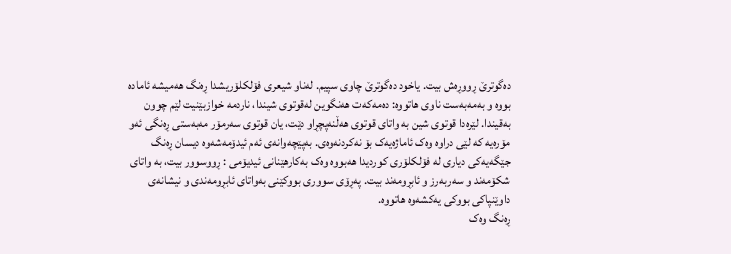دەگوترێ ڕووڕەش بیت. یاخود دەگوترێ چاوی سپیم. لەناو شیعری فۆلکلۆریشدا ڕەنگ هەمیشە ئامادە بووە و بەمەبەست ناوی هاتووە: دەمەکەت هەنگوین لەقوتوی شیندا، ناردمە خوازبێنیت لێم چوون بەقیندا. لێرەدا قوتوی شین بە واتای قوتوی هەڵنەپچڕاو دێت، یان قوتوی سەرمۆر مەبەستی ڕەنگی ئەو مۆرەیە کە لێی دراوە وەک ئاماژەیەک بۆ نەکردنەوەی. بەپێچەوانەی ئەم ئیدۆمەشەوە دیسان ڕەنگ جێگەیەکی دیاری لە فۆلکلۆری کوردیدا هەبووە وەک بەکارهێنانی ئیدیۆمی : ڕووسوور بیت، بە واتای شکۆمەند و سەربەرز و ئابڕومەند بیت. پەڕۆی سووری بووکێنی بەواتای ئابڕومەندی و نیشانەی داوێنپاکی بووکی یەکشەوە هاتووە.
ڕەنگ وەک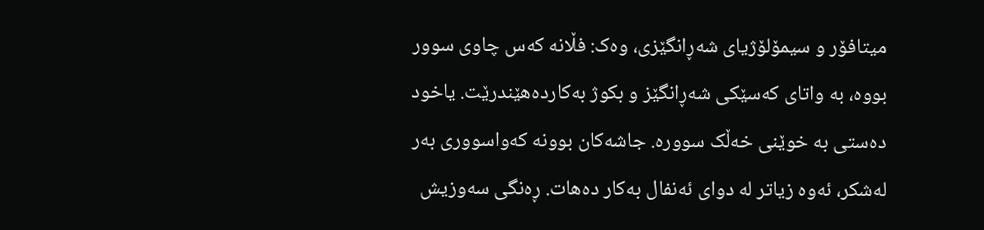میتافۆر و سیمۆلۆژیای شەڕانگێزی، وەک: فڵانە کەس چاوی سوور بووە، بە واتای کەسێکی شەڕانگێز و بکوژ بەکاردەهێندرێت. یاخود دەستی بە خوێنی خەڵک سوورە. جاشەکان بوونە کەواسووری بەر لەشکر، ئەوە زیاتر لە دوای ئەنفال بەکار دەهات. ڕەنگی سەوزیش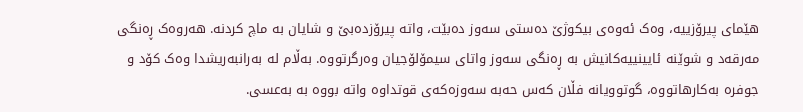هێمای پیرۆزییە، وەک ئەوەی بیکوژێ دەستی سەوز دەبێت، واتە پیرۆزدەبێ و شایان بە ماچ کردنە. هەروەک ڕەنگی مەرقەد و شوێنە ئایینییەکانیش بە ڕەنگی سەوز واتای سیمۆلۆجیان وەرگرتووە. بەڵام لە بەرانبەریشدا وەک کۆد و جوفرە بەکارهاتووە، گوتوویانە فڵان کەس حەبە سەوزەکەی قوتداوە واتە بووە بە بەعسی.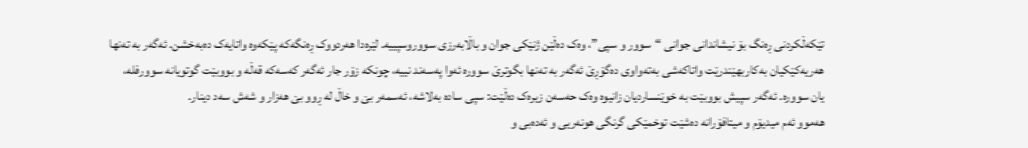تێکەڵکردنی ڕەنگ بۆ نیشاندانی جوانی “سوور و سپی”، وەک دەڵێن ژنێکی جوان و باڵابەرزی سووروسپییە. لێرەدا هەردووک ڕەنگەکە پێکەوە واتایەک دەبەخشن. ئەگەر بە تەنها هەریەکێکیان بەکاربهێندرێت واتاکەشی بەتەواوی دەگۆڕێ ئەگەر بە تەنها بگوترێ سوورە ئەوا پەسەند نییە، چونکە زۆر جار ئەگەر کەسەکە قەڵە و بووبێت گوتویانە سوورفلە، یان سوورە. ئەگەر سپیش بووبێت بە خوێنساردیان زانیوە وەک حەسەن زیرەک دەڵێت: سپی سادە بەلاشە، ئەسمەر بێ و خاڵ لە ڕوو بێ هەزار و شەش سەد دینار.
هەموو ئەم میدیۆم و میتافۆرانە دەشێت توخمێکی گرنگی هونەریی و ئەدەبی و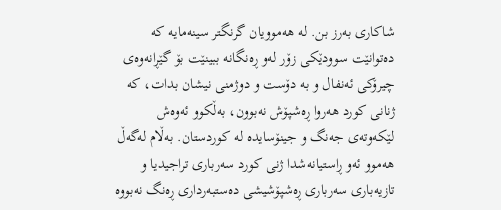شاکاری بەرز بن. لە هەموویان گرنگتر سینەمایە کە دەتوانێت سوودێکی زۆر لەو ڕەنگانە ببینێت بۆ گێڕانەوەی چیرۆکی ئەنفال و بە دۆست و دوژمنی نیشان بدات، کە ژنانی کورد هەروا ڕەشپۆش نەبوون، بەڵکوو ئەوەش لێکەوتەی جەنگ و جینۆسایدە لە کوردستان. بەڵام لەگەڵ هەموو ئەو ڕاستیانەشدا ژنی کورد سەرباری تراجیدیا و تازیەباری سەرباری ڕەشپۆشیشی دەستبەرداری ڕەنگ نەبووە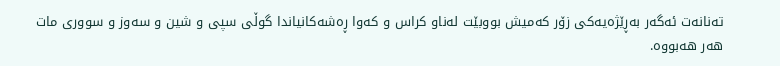تەنانەت ئەگەر بەڕێژەیەکی زۆر کەمیش بووبێت لەناو کراس و کەوا ڕەشەکانیاندا گوڵی سپی و شین و سەوز و سووری مات هەر هەبووە.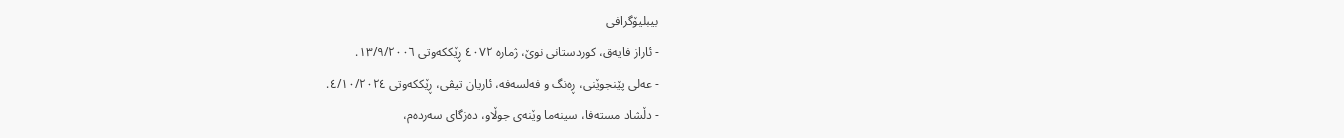بیبلیۆگرافی
- ئاراز فایەق، کوردستانی نوێ، ژمارە ٤٠٧٢ ڕێککەوتی ١٣/٩/٢٠٠٦.
- عەلی پێنجوێنی، ڕەنگ و فەلسەفە، ئاریان تیڤی، ڕێککەوتی ٤/١٠/٢٠٢٤.
- دڵشاد مستەفا، سینەما وێنەی جوڵاو، دەزگای سەردەم،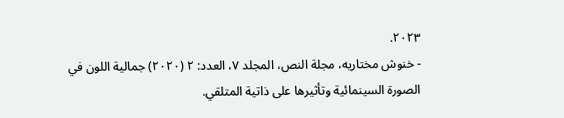٢٠٢٣.
- خنوش مختاریە، مجلة النص، المجلد ٧، العدد: ٢ (٢٠٢٠) جمالية اللون في الصورة السينمائية وتأثيرها على ذاتية المتلقي.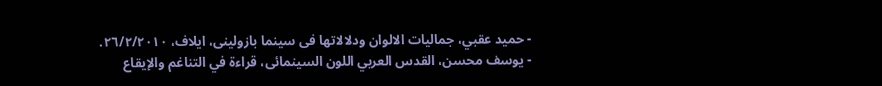- حمید عقبي، جمالیات الالوان ودلالاتها فی سینما بازولینی، ایلاف، ٢٦/٢/٢٠١٠.
- یوسف محسن، القدس العربي اللون السینمائی، قراءة في التناغم والإیقاع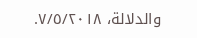والدلالة، ٧/٥/٢٠١٨.